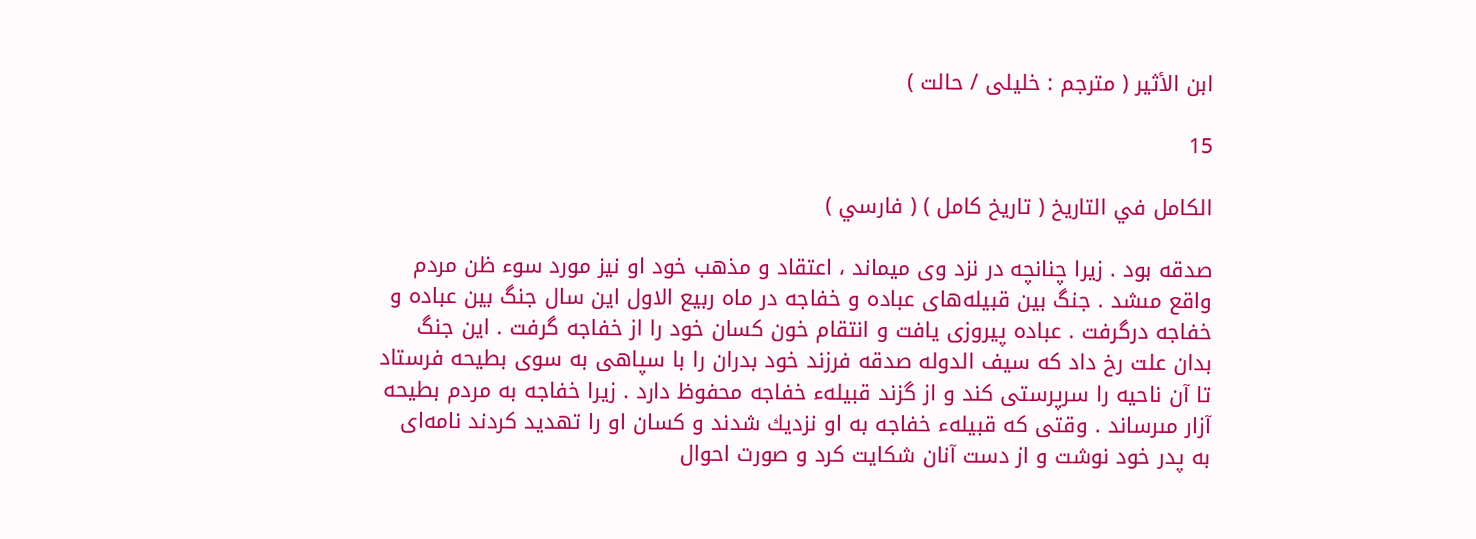ابن الأثير ( مترجم : خليلى / حالت )

15

الكامل في التاريخ ( تاريخ كامل ) ( فارسي )

صدقه بود . زيرا چنانچه در نزد وى ميماند ، اعتقاد و مذهب خود او نيز مورد سوء ظن مردم واقع مىشد . جنگ بين قبيله‌هاى عباده و خفاجه در ماه ربيع الاول اين سال جنگ بين عباده و خفاجه درگرفت . عباده پيروزى يافت و انتقام خون كسان خود را از خفاجه گرفت . اين جنگ بدان علت رخ داد كه سيف الدوله صدقه فرزند خود بدران را با سپاهى به سوى بطيحه فرستاد تا آن ناحيه را سرپرستى كند و از گزند قبيلهء خفاجه محفوظ دارد . زيرا خفاجه به مردم بطيحه آزار مىرساند . وقتى كه قبيلهء خفاجه به او نزديك شدند و كسان او را تهديد كردند نامه‌اى به پدر خود نوشت و از دست آنان شكايت كرد و صورت احوال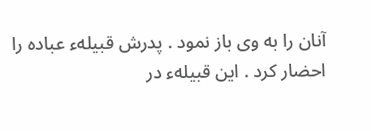آنان را به وى باز نمود . پدرش قبيلهء عباده را احضار كرد . اين قبيلهء در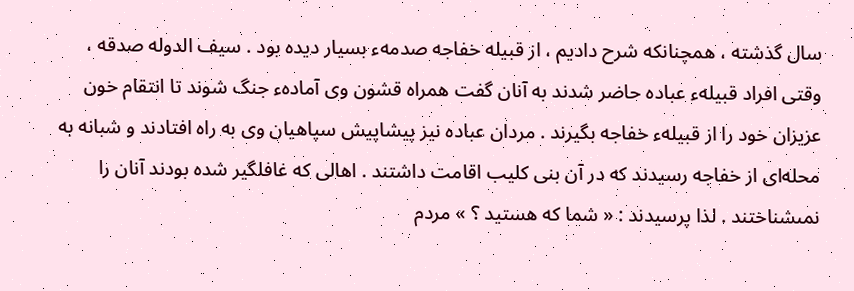سال گذشته ، همچنانكه شرح داديم ، از قبيله خفاجه صدمهء بسيار ديده بود . سيف الدوله صدقه ، وقتى افراد قبيلهء عباده حاضر شدند به آنان گفت همراه قشون وى آمادهء جنگ شوند تا انتقام خون عزيزان خود را از قبيلهء خفاجه بگيرند . مردان عباده نيز پيشاپيش سپاهيان وى به راه افتادند و شبانه به محله‌اى از خفاجه رسيدند كه در آن بنى كليب اقامت داشتند . اهالى كه غافلگير شده بودند آنان را نمىشناختند . لذا پرسيدند : « شما كه هستيد ؟ » مردم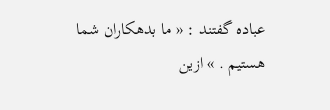عباده گفتند : « ما بدهكاران شما هستيم . » ازين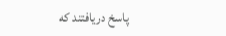پاسخ دريافتند كه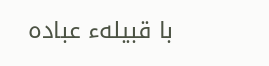با قبيلهء عباده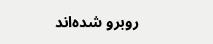روبرو شده‌اند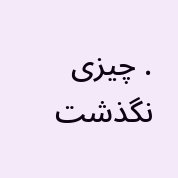. چيزى نگذشت